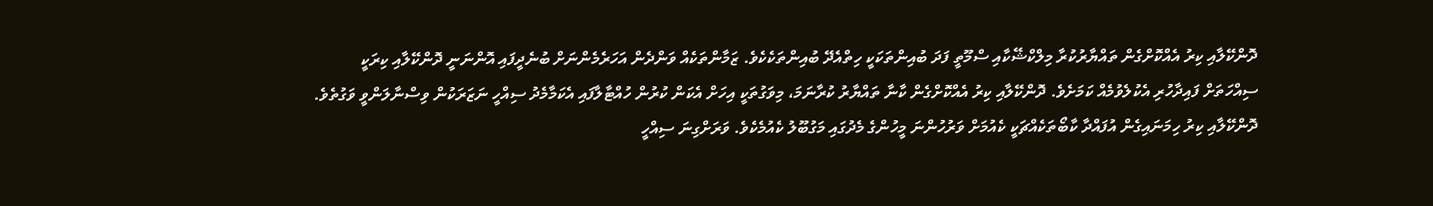ދޮންކޭލާއި ކިރު އެއްކޮށްގެން ތައްޔާރުކުރާ މިލްކްޝޭކާއި ސްމޫތީ ފަދަ ބުއިންތަކަކީ ހިތްއެދޭ ބުއިންތަކެކެވެ. ޒަމާންތަކެއް ވަންދެން އަހަރެމެންނަށް ބުނެދީފައި އޮންނަނީ ދޮންކޭލާއި ކިރަކީ ސިއްހަތަށް ފައިދާހުރި އެކުލެވުމެއް ކަމަށެވެ. ދޮންކޭލާއި ކިރު އެއްކޮށްގެން ކާނާ ތައްޔާރު ކުރާނަމަ، މިވަގުތަކީ އިހަށް އެކަން ކުރުން ހުއްޓާލާފައި އެކަމާމެދު ސިއްހީ ނަޒަރަކުން ވިސްނާލަންވީ ވަގުތެވެ.
ދޮންކޭލާއި ކިރު ހިމަނައިގެން އުފައްދާ ކާބޯތަކެއްޗަކީ ކެއުމަށް ވަރުހުންނަ މީހުންގެ މެދުގައި މަގުބޫލު ކެއުމެކެވެ. ވަރަށްގިނަ ސިއްހީ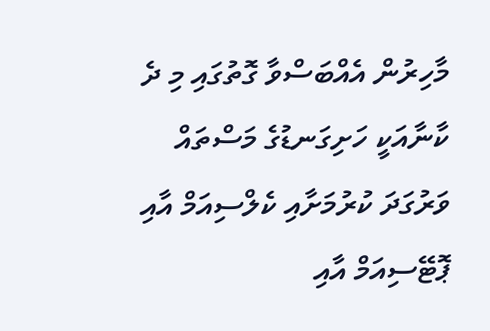މާހިރުން އެއްބަސްވާ ގޮތުގައި މި ދެ ކާނާއަކީ ހަށިގަނޑުގެ މަސްތައް ވަރުގަދަ ކުރުމަށާއި ކެލްސިއަމް އާއި ޕޮޓޭސިއަމް އާއި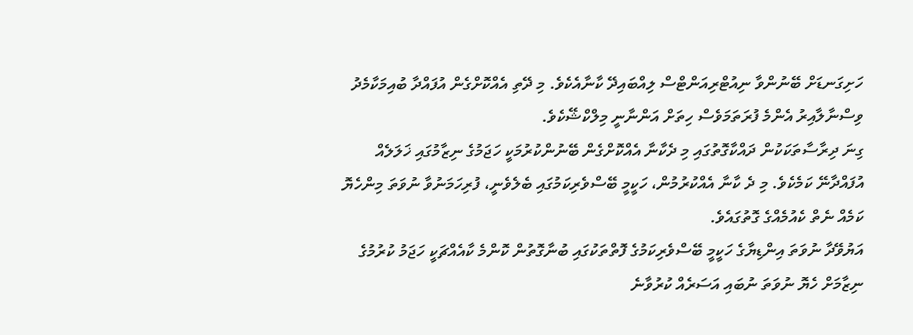ހަށިގަނޑަށް ބޭނުންވާ ނިއުޓްރިއަންޓްސް ލިއްބައިދޭ ކާނާއެކެވެ. މި ދޭތި އެއްކޮށްގެން އުފައްދާ ބުއިމަކާމެދު ވިސްނާލާއިރު އެންމެ ފުރަތަމަވެސް ހިތަށް އަންނާނީ މިލްކްޝޭކެވެ.
ގިނަ ދިރާސާތަކަކުން ދައްކާގޮތުގައި މި ދެކާނާ އެއްކޮށްގެން ބޭނުންކުރުމަކީ ހަޖަމުގެ ނިޒާމުގައި ޚަލަލެއް އުފައްދާނޭ ކަމެކެވެ. މި ދެ ކާނާ އެއްކުރުމުން، ހަކީމީ ބޭސްވެރިކަމުގައި ބެލެވެނީ، ފުރިހަމަނުވާ ނުވަތަ މިންހެޔޮ ކަމެއް ނެތް ކެއުމެއްގެ ގޮތުގައެވެ.
އަޔުވޭދާ ނުވަތަ އިންޑިޔާގެ ހަކީމީ ބޭސްވެރިކަމުގެ ފޮތްތަކުގައި ބުނާގޮތުން ކޮންމެ ކާއެއްޗަކީ ހަޖަމު ކުރުމުގެ ނިޒާމަށް ހެޔޮ ނުވަތަ ނުބައި އަސަރެއް ކުރުވާނެ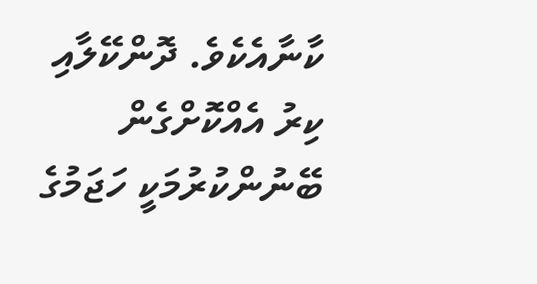ކާނާއެކެވެ. ދޮންކޭލާއި ކިރު އެއްކޮށްގެން ބޭނުންކުރުމަކީ ހަޖަމުގެ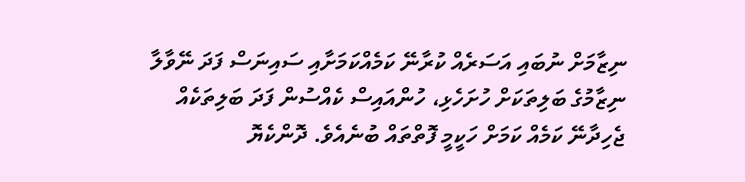ނިޒާމަށް ނުބައި އަސަރެއް ކުރާނޭ ކަމެއްކަމަށާއި ސައިނަސް ފަދަ ނޭވާލާ ނިޒާމުގެ ބަލިތަކަށް ހުށަހެޅި، ހުންއައިސް ކެއްސުން ފަދަ ބަލިތަކެއް ޖެހިދާނޭ ކަމެއް ކަމަށް ހަކީމީ ފޮތްތައް ބުނެއެވެ. ދޮންކެޔޮ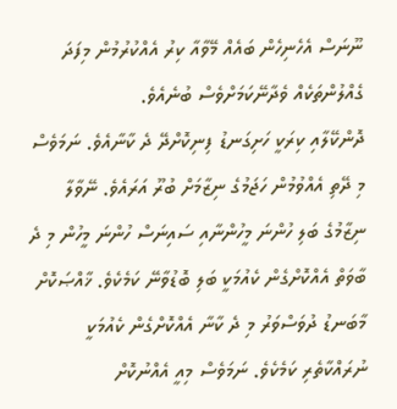ނޫނަސް އެހެނިހެން ބައެއް މޭވާއާ ކިރު އެއްކުރުމުން މިފަދަ ގެއްލުންތަކެއް ވެދާނޭކަމަށްވެސް ބުނެއެވެ.
ދޮންކޭލާއި ކިރަކީ ހަށިގަނޑު ފިނިކޮށްދޭ ދެ ކާނާއެވެ. ނަމަވެސް މި ދޭތި އެއްވުމުން ހަޖަމުގެ ނިޒާމަށް ބުރޫ އަރައެވެ. ނޭވާލާ ނިޒާމުގެ ބަލި ހުންނަ މީހުންނާއި ސައިނަސް ހުންނަ މީހުން މި ދެ ބާވަތް އެއްކޮށްގެން ކެއުމަކީ ބަލި ބޮޑުވާނޭ ކަމެކެވެ. ޚާއްޞަކޮށް މާބަނޑު ދުވަސްވަރު މި ދެ ކާނާ އެއްކޮށްގެން ކެއުމަކީ ނުރައްކާތެރި ކަމެކެވެ. ނަމަވެސް މިއީ އެއްނުކޮށް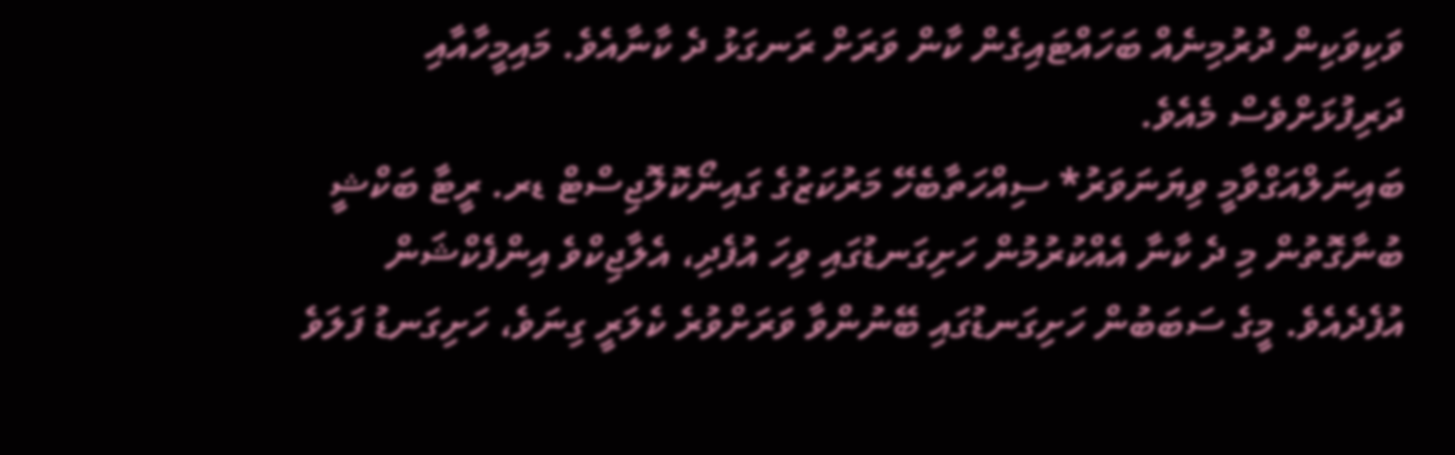ވަކިވަކިން ދުރުމިނެއް ބަހައްޓައިގެން ކާން ވަރަށް ރަނގަޅު ދެ ކާނާއެވެ. މައިމީހާއާއި ދަރިފުޅަށްވެސް މެއެވެ.
ބައިނަލްއަގްވާމީ ވިޔަނަވަރު* ސިއްހަތާބެހޭ މަރުކަޒުގެ ގައިނޯކޮލޮޖިސްޓް ޑރ. ރީޓާ ބަކްޝީ ބުނާގޮތުން މި ދެ ކާނާ އެއްކުރުމުން ހަށިގަނޑުގައި ވިހަ އުފެދި، އެލާޖިކްވެ އިންފެކްޝަން އުފެދެއެވެ. މީގެ ސަބަބުން ހަށިގަނޑުގައި ބޭނުންވާ ވަރަށްވުރެ ކެލަރީ ގިނަވެ، ހަށިގަނޑު ފަލަވެ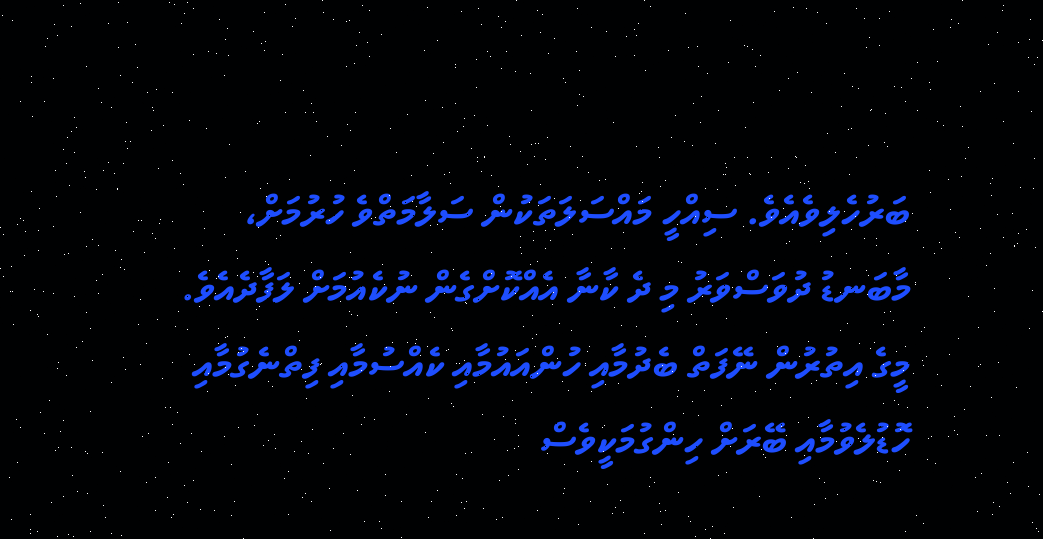ބަރުހެލިވެއެވެ. ސިއްހީ މައްސަލަތަކުން ސަލާމަތްވެ ހުރުމަށް، މާބަނޑު ދުވަސްވަރު މި ދެ ކާނާ އެއްކޮށްގެން ނުކެއުމަށް ލަފާދެއެވެ. މީގެ އިތުރުން ނޭފަތް ބެދުމާއި ހުންއައުމާއި ކެއްސުމާއި ފިތްނެގުމާއި ހޮޑުލެވުމާއި ބޭރަށް ހިންގުމަކީވެސް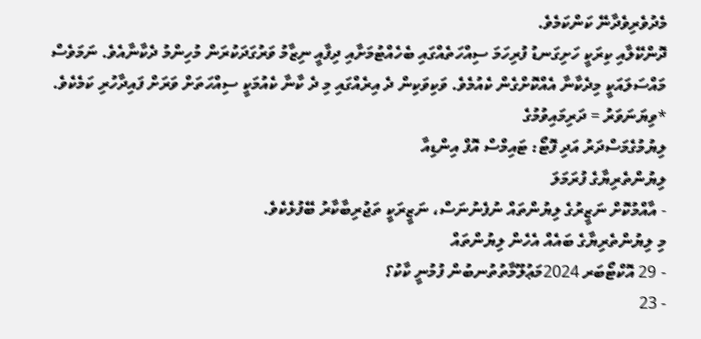މެދުވެރިވެދާނޭ ކަންކަމެވެ.
ދޮންކޭލާއި ކިރަކީ ހަށިގަނޑު ފުރިހަމަ ސިއްހަތެއްގައި ބެހެއްޓުމަށާއި ދިފާއީ ނިޒާމު ވަރުގަދަކުރަން މުހިންމު ދެކާނާއެވެ. ނަމަވެސް މައްސަލައަކީ މިދެކާނާ އެއްކޮށްގެން ކެއުމެވެ. ވަކިވަކިން ދެ އިރެއްގައި މި ދެ ކާނާ ކެއުމަކީ ސިއްހަތަށް ވަރަށް ފައިދާހުރި ކަމެކެވެ.
*ވިޔަނަވަރު = ދަރިމައިވުމުގެ
ލިޔުމުގެމަސްދަރު އަދި ފޮޓޯ: ޓައިމްސް އޮފް އިންޑިއާ
ލިޔުންތެރިޔާގެ ފުރަމަލަ
- އާއްމުކޮށް ނަޒީރުގެ ލިޔުންތައް ނުފެނުނަސް، ނަޒީރަކީ ތަޖުރިބާކާރު ބޭފުޅެކެވެ.
މި ލިޔުންތެރިޔާގެ ބައެއް އެހެން ލިޔުންތައް
- 29 އޮކްޓޯބަރ 2024މަޢުލޫމާތުތުނބުން ފުމުނީ ކާކު؟
- 23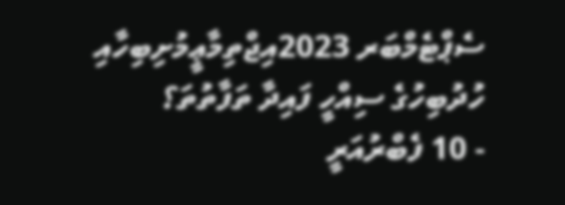ސެޕްޓެމްބަރ 2023އިޖްތިމާޢީމުށިބިހާއި ހުދުބިހުގެ ސިއްހީ ފައިދާ ތަފާތުތަ؟
- 10 ފެބްރުއަރީ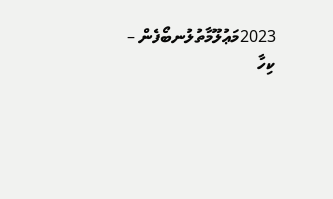2023މަޢުލޫމާތުލުނބޯފެން – ކިހާ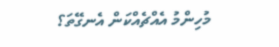މުހިންމު އެއްޗެއްކަން އެނގޭތަ؟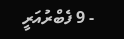- 9 ފެބްރުއަރީ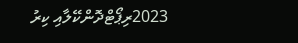2023ރިޕޯޓްދޮންކޭލާއި ކިރު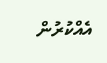އެއްކުރުން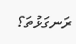ރަނގަޅުތަ؟